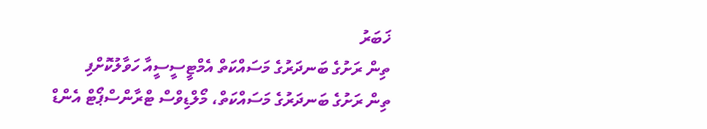ޚަބަރު
ތިން ރަށުގެ ބަނދަރުގެ މަސައްކަތް އެމްޓީސީސީއާ ހަވާލުކޮށްފި
ތިން ރަށުގެ ބަނދަރުގެ މަސައްކަތް، މޯލްޑިވްސް ޓްރާންސްޕޯޓް އެންޑް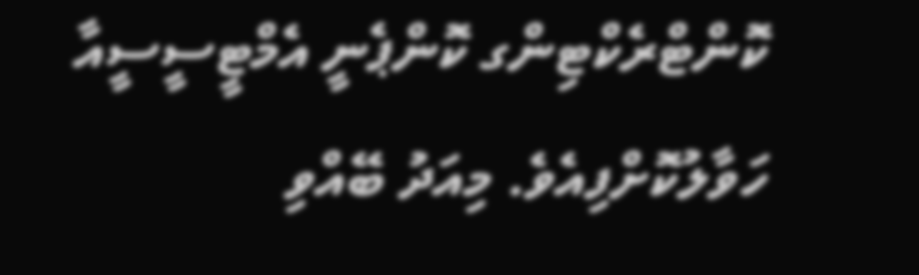ކޮންޓްރެކްޓިންގ ކޮންޕެނީ އެމްޓީސީސީއާ ހަވާލުކޮށްފިއެވެ. މިއަދު ބޭއްވި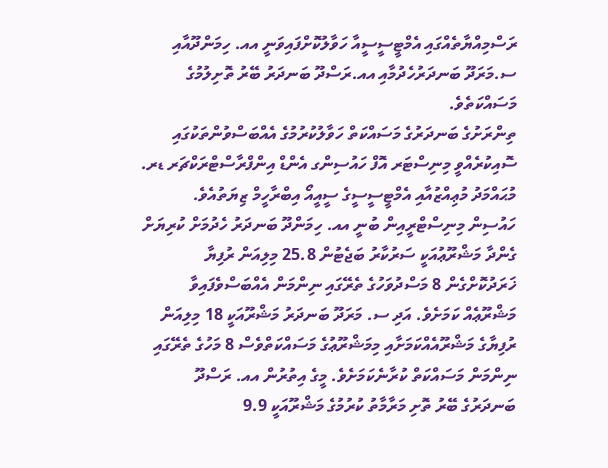ރަސްމިއްޔާތެއްގައި އެމްޓީސީސީއާ ހަވާލުކޮށްފައިވަނީ އއ. ހިމަންދޫއާއި ސ.މަރަދޫ ބަނދަރުހެދުމާއި އއ.ރަސްދޫ ބަނދަރު ބޭރު ތޮށިލުމުގެ މަސައްކަތެވެ.
ތިންރަށުގެ ބަނދަރުގެ މަސައްކަތް ހަވާލުކުރުމުގެ އެއްބަސްވުންތަކުގައި ސޮއިކުރެއްވީ މިނިސްޓަރ އޮފް ހައުސިންގ އެންޑް އިންފްރާސްޓްރަކްޗަރ ޑރ. މުޙައްމަދު މުޢިއްޒުއާއި އެމްޓީސީސީގެ ސީއީއޯ އިބްރާހީމް ޒިޔަތުއެވެ.
ހައުސިން މިނިސްޓްރީއިން ބުނީ އއ. ހިމަންދޫ ބަނދަރު ހެދުމަށް ކުރިޔަށް ގެންދާ މަޝްރޫޢުއަކީ ސަރުކާރު ބަޖެޓުން 25.8 މިލިއަން ރުފިޔާ ޚަރަދުކޮށްގެން 8 މަސްދުވަހުގެ ތެރޭގައި ނިންމަން އެއްބަސްވެފައިވާ މަޝްރޫޢެއް ކަމަށެވެ. އަދި ސ. މަރަދޫ ބަނދަރު މަޝްރޫއަކީ 18 މިލިއަން ރުފިޔާގެ މަޝްރޫއެއްކަމަށާއި މިމަޝްރޫޢުގެ މަސައްކަތްވެސް 8 މަހުގެ ތެރޭގައި ނިންމަން މަސައްކަތް ކުރާނެކަމަށެވެ. މީގެ އިތުރުން އއ. ރަސްދޫ ބަނދަރުގެ ބޭރު ތޮށި މަރާމާތު ކުރުމުގެ މަޝްރޫއަކީ 9.9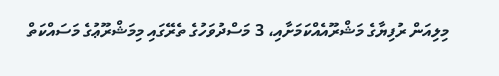މިލިއަން ރުފިޔާގެ މަޝްރޫއެއްކަމަށާއި، 3 މަސްދުވަހުގެ ތެރޭގައި މިމަޝްރޫޢުގެ މަސައްކަތް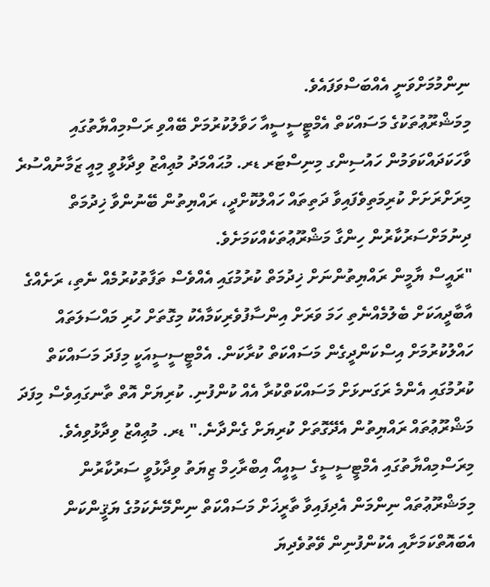ނިންމުމަށްވަނީ އެއްބަސްވަފައެވެ.
މިމަޝްރޫޢުތަކުގެ މަސައްކަތް އެމްޓީސީސީއާ ހަވާލުކުރުމަށް ބޭއްވި ރަސްމިއްޔާތުގައި ވާހަކަދައްކަވަމުން ހައުސިންގ މިނިސްޓަރ ޑރ. މުޙައްމަދު މުޢިއްޒު ވިދާޅުވީ މިއީ ޒަމާނުއްސުރެ މިރަށްރަށަށް ކުރިމަތިވެފައިވާ ދަތިތައް ހައްލުކޮށްދީ، ރައްޔިތުން ބޭނުންވާ ޚިދުމަތް ދިނުމަށްސަރުކާރުން ހިންގާ މަޝްރޫޢުތަކެއްކަމަށެވެ.
"ރައީސް ޔާމީން ރައްޔިތުންނަށް ޚިދުމަތް ކުރުމުގައި އެއްވެސް ތަފާތުކުރުމެއް ނެތި، ރަށެއްގެ އާބާދީއަކަށް ބެލުމެއްނެތި ހަމަ ވަރަށް އިންސާފުވެރިކަމާއެކު މިގޮތަށް ހުރި މައްސަލަތައް ހައްލުކުރުމަށް އިސްކަންދީގެން މަސައްކަތް ކުރާކަން. އެމްޓީސީސީއަކީ މިފަދަ މަސައްކަތް ކުރުމުގައި އެންމެ ރަގަނޅަށް މަސައްކަތްކުރާ އެއް ކުންފުނި. ކުރިޔަށް އޮތް ތާނގައިވެސް މިފަދަ މަޝްރޫޢުތައް ރައްޔިތުން އެދޭގޮތަށް ކުރިޔަށް ގެންދާނެ." ޑރ. މުޢިއްޒު ވިދާޅުވިއެވެ.
މިރަސްމިއްޔާތުގައި އެމްޓީސީސީގެ ސީއީއޯ އިބްރާހިމް ޒިޔަތު ވިދާޅުވީ ސަރުކާރުން މިމަޝްރޫޢުތައް ނިންމަން އެދިފައިވާ ތާރީޚަށް މަސައްކަތް ނިންމޭނެކަމުގެ ޔަޤީންކަން އެބައޮތްކަމަށާއި އެކުންފުނިން ވޭތުވެދިޔަ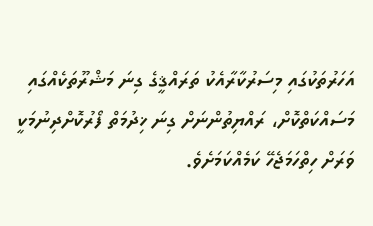އަހަރުތަކުގައި މިސަރުކާރާއެކު ތަރައްޤީގެ ގިނަ މަޝްރޫތަކެއްގައި މަސައްކަތްކޮށް، ރައްޔިތުންނަށް ގިނަ ޚިދުމަތް ފޯރުކޮށްދިނުމަކީ ވަރަށް ހިތްހަމަޖެހޭ ކަމެއްކަމަށެވެ.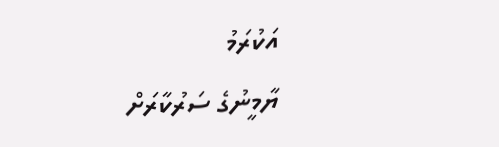އަކުރަމު
ޔާމީނުގެ ސަރުކާރަށް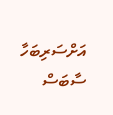އަށްސަރިބަހާ ސާބަސް